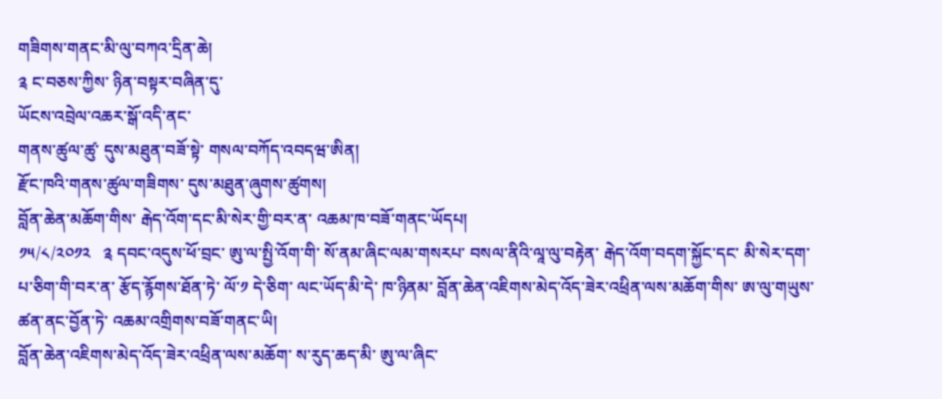གཟིགས་གནང་མི་ལུ་བཀའ་དྲིན་ཆེ།
༉ ང་བཅས་ཀྱིས་ ཉིན་བསྟར་བཞིན་དུ་
ཡོངས་འབྲེལ་འཆར་སྒོ་འདི་ནང་
གནས་ཚུལ་ཚུ་ དུས་མཐུན་བཟོ་སྟེ་ གསལ་བཀོད་འབདཝ་ཨིན།
རྫོང་ཁའི་གནས་ཚུལ་གཟིགས་ དུས་མཐུན་ཞུགས་ཚུགས།
བློན་ཆེན་མཆོག་གིས་ རྒེད་འོག་དང་མི་སེར་གྱི་བར་ན་ འཆམ་ཁ་བཟོ་གནང་ཡོདཔ།
༡༥/༨/༢༠༡༢   ༉ དབང་འདུས་ཕོ་བྲང་ ཨུ་ལ་སྤྱི་འོག་གི་ སོ་ནམ་ཞིང་ལམ་གསརཔ་ བསལ་ནིའི་ལཱ་ལུ་བརྟེན་ རྒེད་འོག་བདག་སྐྱོང་དང་ མི་སེར་དག་པ་ཅིག་གི་བར་ན་ རྩོད་རྙོགས་ཐོན་ཏེ་ ལོ་༡ དེ་ཅིག་ ལང་ཡོད་མི་དེ་ ཁ་ཉིནམ་ བློན་ཆེན་འཇིགས་མེད་འོད་ཟེར་འཕྲིན་ལས་མཆོག་གིས་ ཨ་ལུ་གཡུས་ཚན་ནང་བྱོན་ཏེ་ འཆམ་འགྲིགས་བཟོ་གནང་ཡི།
བློན་ཆེན་འཇིགས་མེད་འོད་ཟེར་འཕྲིན་ལས་མཆོག་ ས་རུད་ཆད་མི་ ཨུ་ལ་ཞིང་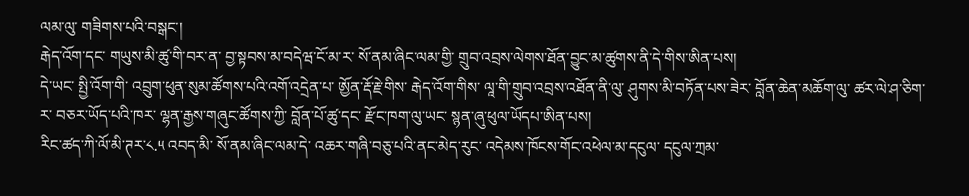ལམ་ལུ་ གཟིགས་པའི་བསྒང་།
རྒེད་འོག་དང་ གཡུས་མི་ཚུ་གི་བར་ན་ བྱ་སྟབས་མ་བདེཝ་ངོ་མ་ར་ སོ་ནམ་ཞིང་ལམ་གྱི་ གྲུབ་འབྲས་ལེགས་ཐོན་བྱུང་མ་ཚུགས་ནི་དེ་གིས་ཨིན་པས།
དེ་ཡང་ སྤྱི་འོག་གི་ འབྲུག་ཕུན་སུམ་ཚོགས་པའི་འགོ་འདྲེན་པ་ ཨྱོན་རྡོ་རྗེ་གིས་ རྒེད་འོག་གིས་ ལཱ་གི་གྲུབ་འབྲས་འཐོན་ནི་ལུ་ ཤུགས་མི་བཏོན་པས་ཟེར་ བློན་ཆེན་མཆོག་ལུ་ ཚར་ལེ་ཤ་ཅིག་ར་ བཅར་ཡོད་པའི་ཁར་ ལྷན་རྒྱས་གཞུང་ཚོགས་ཀྱི་ བློན་པོ་ཚུ་དང་ རྫོང་ཁག་ལུ་ཡང་ སྙན་ཞུ་ཕུལ་ཡོདཔ་ཨིན་པས།
རིང་ཚད་ཀི་ལོ་མི་ཊར་༨.༥ འབད་མི་ སོ་ནམ་ཞིང་ལམ་དེ་ འཆར་གཞི་བཅུ་པའི་ནང་མེད་རུང་ འདེམས་ཁོངས་གོང་འཕེལ་མ་དངུལ་ དངུལ་ཀྲམ་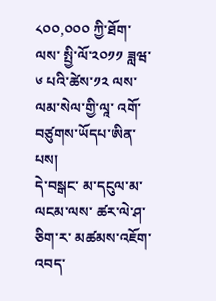༨༠༠,༠༠༠ ཀྱི་ཐོག་ལས་ སྤྱི་ལོ་༢༠༡༡ ཟླཝ་༦ པའི་ཚེས་༡༢ ལས་ ལམ་སེལ་གྱི་ལཱ་ འགོ་བཙུགས་ཡོདཔ་ཨིན་པས།
དེ་བསྒང་ མ་དངུལ་མ་ལངམ་ལས་ ཚར་ལེ་ཤ་ཅིག་ར་ མཚམས་འཇོག་འབད་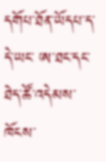དགོཔ་ཐོན་ཡོདཔ་ད་ དེ་ཡང་ ཨ་ཐང་དང་ ཐེད་ཚོ་འདེམས་ཁོངས་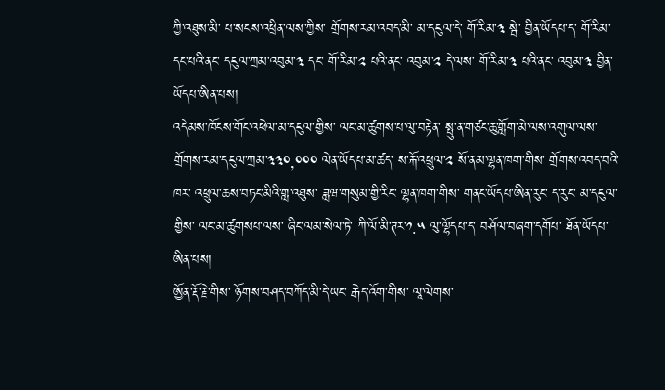ཀྱི་འཐུས་མི་ པ་སངས་འཕྲིན་ལས་ཀྱིས་ གྲོགས་རམ་འབད་མི་ མ་དངུལ་དེ་ གོ་རིམ་༣ སྦེ་ བྱིན་ཡོདཔ་ད་ གོ་རིམ་དང་པའི་ནང་ དངུལ་ཀྲམ་འབུམ་༣ དང་ གོ་རིམ་༢ པའི་ནང་ འབུམ་༢ དེ་ལས་ གོ་རིམ་༣ པའི་ནང་ འབུམ་༣ བྱིན་ཡོདཔ་ཨིན་པས།
འདེམས་ཁོངས་གོང་འཕེལ་མ་དངུལ་གྱིས་ ལང་མ་ཚུགས་པ་ལུ་བརྟེན་ སྤུ་ན་གཙང་ཆུ་གློག་མེ་ལས་འགུལ་ལས་ གྲོགས་རམ་དངུལ་ཀྲམ་༣༣༠,༠༠༠ ལེན་ཡོདཔ་མ་ཚད་ ས་རྐོ་འཕྲུལ་༢ སོ་ནམ་ལྷན་ཁག་གིས་ གྲོགས་འབད་བའི་ཁར་ འཕྲུལ་ཆས་བཏང་མིའི་གླ་འཐུས་ ཟླཝ་གསུམ་གྱི་རིང་ ལྷན་ཁག་གིས་ གནང་ཡོདཔ་ཨིན་རུང་ ད་རུང་ མ་དངུལ་གྱིས་ ལང་མ་ཚུགསཔ་ལས་ ཞིང་ལམ་སེལ་ཏེ་ ཀི་ལོ་མི་ཊར་༡.༥ ལུ་ལྷོདཔ་ད་ བཤོལ་བཞག་དགོཔ་ ཐོན་ཡོདཔ་ཨིན་པས།
ཨྱོན་རྡོ་རྗེ་གིས་ ཉོགས་བཤད་བཀོད་མི་དེ་ཡང་ རྒེད་འོག་གིས་ ལཱ་ལེགས་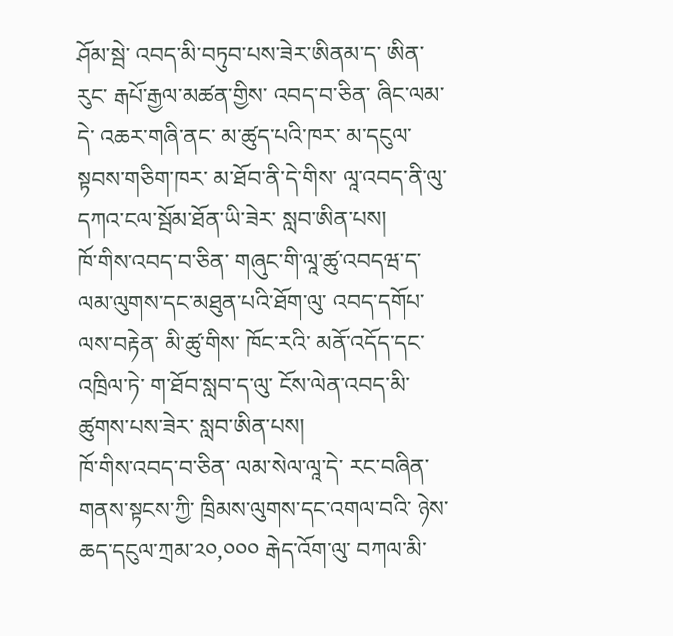ཤོམ་སྦེ་ འབད་མི་བཏུབ་པས་ཟེར་ཨིནམ་ད་ ཨིན་རུང་ རྒཔོ་རྒྱལ་མཚན་གྱིས་ འབད་བ་ཅིན་ ཞིང་ལམ་དེ་ འཆར་གཞི་ནང་ མ་ཚུད་པའི་ཁར་ མ་དངུལ་སྟབས་གཅིག་ཁར་ མ་ཐོབ་ནི་དེ་གིས་ ལཱ་འབད་ནི་ལུ་ དཀའ་ངལ་སྦོམ་ཐོན་ཡི་ཟེར་ སླབ་ཨིན་པས།
ཁོ་གིས་འབད་བ་ཅིན་ གཞུང་གི་ལཱ་ཚུ་འབདཝ་ད་ ལམ་ལུགས་དང་མཐུན་པའི་ཐོག་ལུ་ འབད་དགོཔ་ལས་བརྟེན་ མི་ཚུ་གིས་ ཁོང་རའི་ མནོ་འདོད་དང་འཁྲིལ་ཏེ་ ག་ཐོབ་སླབ་ད་ལུ་ ངོས་ལེན་འབད་མི་ཚུགས་པས་ཟེར་ སླབ་ཨིན་པས།
ཁོ་གིས་འབད་བ་ཅིན་ ལམ་སེལ་ལཱ་དེ་ རང་བཞིན་གནས་སྟངས་ཀྱི་ ཁྲིམས་ལུགས་དང་འགལ་བའི་ ཉེས་ཆད་དངུལ་ཀྲམ་༢༠,༠༠༠ རྒེད་འོག་ལུ་ བཀལ་མི་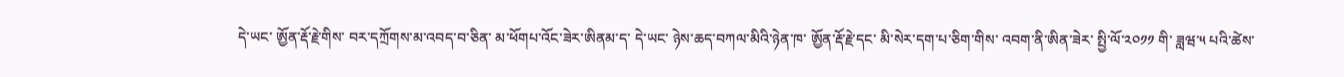དེ་ཡང་ ཨྱོན་རྡོ་རྗེ་གིས་ བར་དཀྲོགས་མ་འབད་བ་ཅིན་ མ་ཕོགཔ་འོང་ཟེར་ཨིནམ་ད་ དེ་ཡང་ ཉེས་ཆད་བཀལ་མིའི་ཉེན་ཁ་ ཨྱོན་རྡོ་རྗེ་དང་ མི་སེར་དག་པ་ཅིག་གིས་ འབག་ནི་ཨིན་ཟེར་ སྤྱི་ལོ་༢༠༡༡ གི་ ཟླཝ་༥ པའི་ཚེས་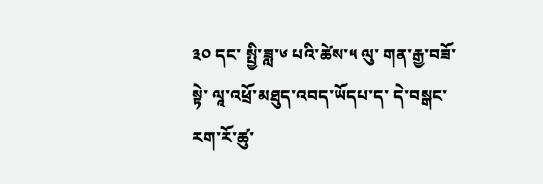༣༠ དང་ སྤྱི་ཟླ་༦ པའི་ཚེས་༥ ལུ་ གན་རྒྱ་བཟོ་སྟེ་ ལཱ་འཕྲོ་མཐུད་འབད་ཡོདཔ་ད་ དེ་བསྒང་ རག་རོ་ཚུ་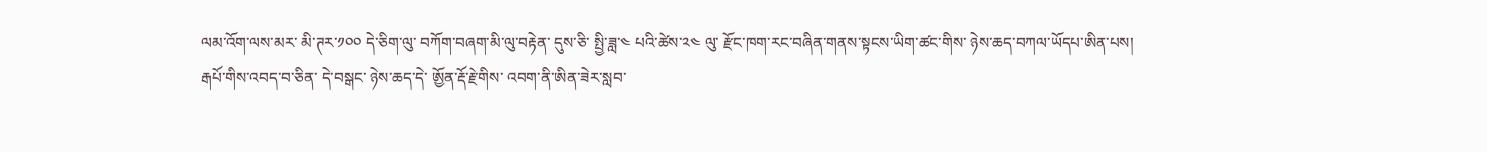ལམ་འོག་ལས་མར་ མི་ཊར་༡༠༠ དེ་ཅིག་ལུ་ བཀོག་བཞག་མི་ལུ་བརྟེན་ དུས་ཅི་ སྤྱི་ཟླ་༤ པའི་ཚེས་༢༤ ལུ་ རྫོང་ཁག་རང་བཞིན་གནས་སྟངས་ཡིག་ཚང་གིས་ ཉེས་ཆད་བཀལ་ཡོདཔ་ཨིན་པས།
རྒཔོ་གིས་འབད་བ་ཅིན་ དེ་བསྒང་ ཉེས་ཆད་དེ་ ཨྱོན་རྡོ་རྗེ་གིས་ འབག་ནི་ཨིན་ཟེར་སླབ་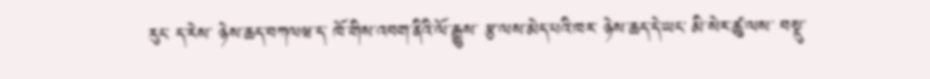རུང་ ད་རེས་ ཉེས་ཆད་བཀལཝ་ད་ ཁོ་གིས་འབག་ནིའི་ལོ་རྒྱུས་ རྩ་ལས་མེད་པའི་ཁར་ ཉེས་ཆད་དེ་ཡང་ མི་སེར་ཚུ་ལས་ བསྡུ་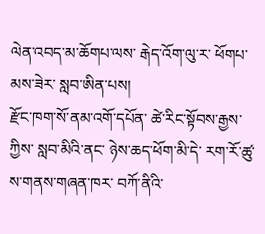ལེན་འབད་མ་ཆོགཔ་ལས་ རྒེད་འོག་ལུ་ར་ ཕོགཔ་མས་ཟེར་ སླབ་ཨིན་པས།
རྫོང་ཁག་སོ་ནམ་འགོ་དཔོན་ ཚེ་རིང་སྟོབས་རྒྱས་ཀྱིས་ སླབ་མིའི་ནང་ ཉེས་ཆད་ཕོག་མི་དེ་ རག་རོ་ཚུ་ ས་གནས་གཞན་ཁར་ བཀོ་ནིའི་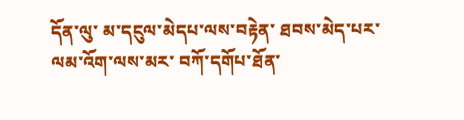དོན་ལུ་ མ་དངུལ་མེདཔ་ལས་བརྟེན་ ཐབས་མེད་པར་ ལམ་འོག་ལས་མར་ བཀོ་དགོཔ་ཐོན་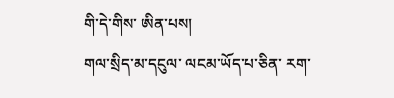གི་དེ་གིས་ ཨིན་པས།
གལ་སྲིད་མ་དངུལ་ ལངམ་ཡོད་པ་ཅིན་ རག་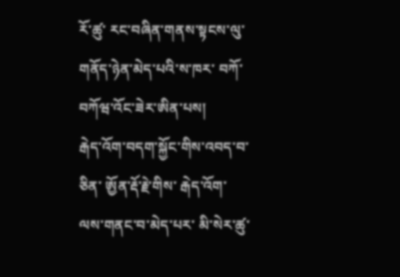རོ་ཚུ་ རང་བཞིན་གནས་སྟངས་ལུ་ གནོད་ཉེན་མེད་པའི་ས་ཁར་ བཀོ་བཀོཝ་འོང་ཟེར་ཨིན་པས།
རྒེད་འོག་བདག་སྐྱོང་གིས་འབད་བ་ཅིན་ ཨྱོན་རྡོ་རྗེ་གིས་ རྒེད་འོག་ལས་གནང་བ་མེད་པར་ མི་སེར་ཚུ་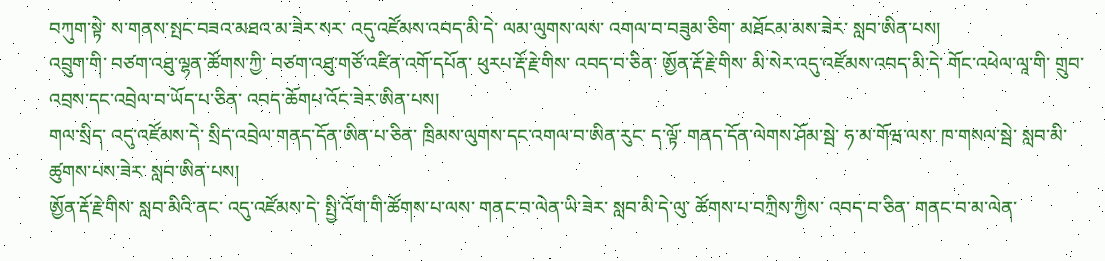བཀུག་སྟེ་ ས་གནས་སྤང་བཟའ་མཐའ་མ་ཟེར་སར་ འདུ་འཛོམས་འབད་མི་དེ་ ལམ་ལུགས་ལས་ འགལ་བ་བཟུམ་ཅིག་ མཐོངམ་མས་ཟེར་ སླབ་ཨིན་པས།
འབྲུག་གི་ བཙག་འཐུ་ལྷན་ཚོགས་ཀྱི་ བཙག་འཐུ་གཙོ་འཛིན་འགོ་དཔོན་ ཕུརཔ་རྡོ་རྗེ་གིས་ འབད་བ་ཅིན་ ཨྱོན་རྡོ་རྗེ་གིས་ མི་སེར་འདུ་འཛོམས་འབད་མི་དེ་ གོང་འཕེལ་ལཱ་གི་ གྲུབ་འབྲས་དང་འབྲེལ་བ་ཡོད་པ་ཅིན་ འབད་ཆོགཔ་འོང་ཟེར་ཨིན་པས།
གལ་སྲིད་ འདུ་འཛོམས་དེ་ སྲིད་འབྲེལ་གནད་དོན་ཨིན་པ་ཅིན་ ཁྲིམས་ལུགས་དང་འགལ་བ་ཨིན་རུང་ ད་ལྟོ་ གནད་དོན་ལེགས་ཤོམ་སྦེ་ ཧ་མ་གོཝ་ལས་ ཁ་གསལ་སྦེ་ སླབ་མི་ཚུགས་པས་ཟེར་ སླབ་ཨིན་པས།
ཨྱོན་རྡོ་རྗེ་གིས་ སླབ་མིའི་ནང་ འདུ་འཛོམས་དེ་ སྤྱི་འོག་གི་ཚོགས་པ་ལས་ གནང་བ་ལེན་ཡི་ཟེར་ སླབ་མི་དེ་ལུ་ ཚོགས་པ་བཀྲིས་ཀྱིས་ འབད་བ་ཅིན་ གནང་བ་མ་ལེན་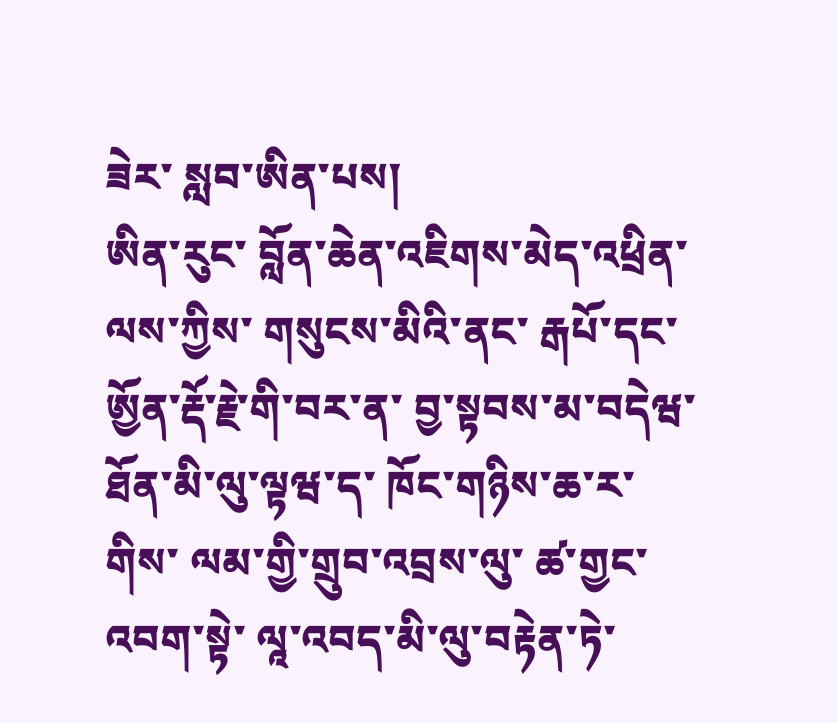ཟེར་ སླབ་ཨིན་པས།
ཨིན་རུང་ བློན་ཆེན་འཇིགས་མེད་འཕྲིན་ལས་ཀྱིས་ གསུངས་མིའི་ནང་ རྒཔོ་དང་ ཨྱོན་རྡོ་རྗེ་གི་བར་ན་ བྱ་སྟབས་མ་བདེཝ་ ཐོན་མི་ལུ་ལྟཝ་ད་ ཁོང་གཉིས་ཆ་ར་གིས་ ལམ་གྱི་གྲུབ་འབྲས་ལུ་ ཚ་གྱང་འབག་སྟེ་ ལཱ་འབད་མི་ལུ་བརྟེན་ཏེ་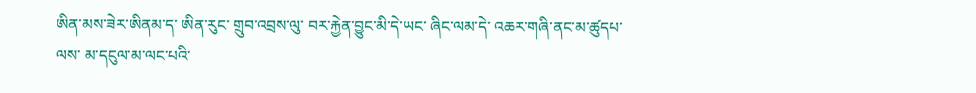ཨིན་མས་ཟེར་ཨིནམ་ད་ ཨིན་རུང་ གྲུབ་འབྲས་ལུ་ བར་རྐྱེན་བྱུང་མི་དེ་ཡང་ ཞིང་ལམ་དེ་ འཆར་གཞི་ནང་མ་ཚུདཔ་ལས་ མ་དངུལ་མ་ལང་པའི་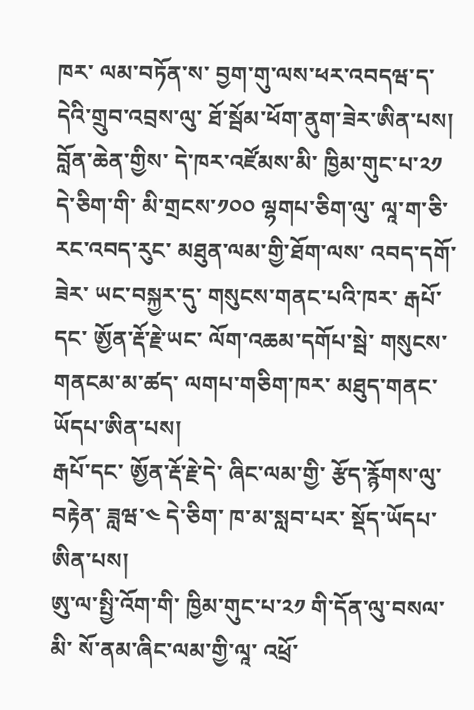ཁར་ ལམ་བཏོན་ས་ བྱག་གུ་ལས་ཕར་འབདཝ་ད་ དེའི་གྲུབ་འབྲས་ལུ་ ཐོ་སྦོམ་ཕོག་ནུག་ཟེར་ཨིན་པས།
བློན་ཆེན་གྱིས་ དེ་ཁར་འཛོམས་མི་ ཁྱིམ་གུང་པ་༢༡ དེ་ཅིག་གི་ མི་གྲངས་༡༠༠ ལྷགཔ་ཅིག་ལུ་ ལཱ་ག་ཅི་རང་འབད་རུང་ མཐུན་ལམ་གྱི་ཐོག་ལས་ འབད་དགོ་ཟེར་ ཡང་བསྐྱར་དུ་ གསུངས་གནང་པའི་ཁར་ རྒཔོ་དང་ ཨྱོན་རྡོ་རྗེ་ཡང་ ལོག་འཆམ་དགོཔ་སྦེ་ གསུངས་གནངམ་མ་ཚད་ ལགཔ་གཅིག་ཁར་ མཐུད་གནང་ཡོདཔ་ཨིན་པས།
རྒཔོ་དང་ ཨྱོན་རྡོ་རྗེ་དེ་ ཞིང་ལམ་གྱི་ རྩོད་རྙོགས་ལུ་བརྟེན་ ཟླཝ་༤ དེ་ཅིག་ ཁ་མ་སླབ་པར་ སྡོད་ཡོདཔ་ཨིན་པས།
ཨུ་ལ་སྤྱི་འོག་གི་ ཁྱིམ་གུང་པ་༢༡ གི་དོན་ལུ་བསལ་མི་ སོ་ནམ་ཞིང་ལམ་གྱི་ལཱ་ འཕྲོ་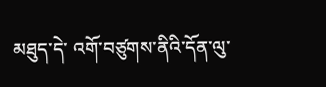མཐུད་དེ་ འགོ་བཙུགས་ནིའི་དོན་ལུ་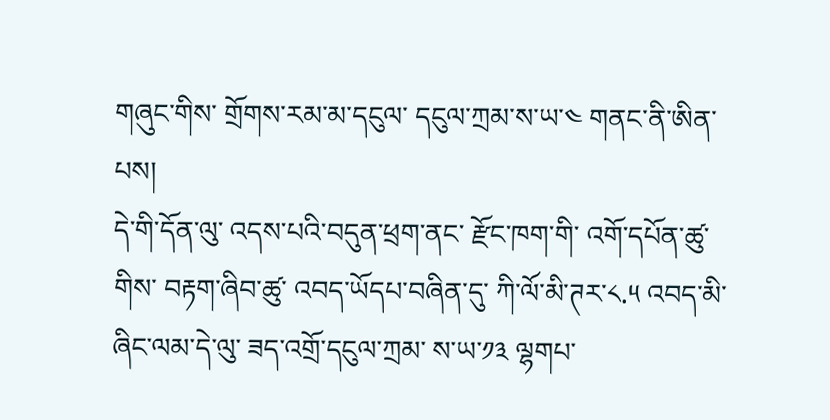གཞུང་གིས་ གྲོགས་རམ་མ་དངུལ་ དངུལ་ཀྲམ་ས་ཡ་༤ གནང་ནི་ཨིན་པས།
དེ་གི་དོན་ལུ་ འདས་པའི་བདུན་ཕྲག་ནང་ རྫོང་ཁག་གི་ འགོ་དཔོན་ཚུ་གིས་ བརྟག་ཞིབ་ཚུ་ འབད་ཡོདཔ་བཞིན་དུ་ ཀི་ལོ་མི་ཊར་༨.༥ འབད་མི་ ཞིང་ལམ་དེ་ལུ་ ཟད་འགྲོ་དངུལ་ཀྲམ་ ས་ཡ་༡༣ ལྷགཔ་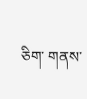ཅིག་ གནས་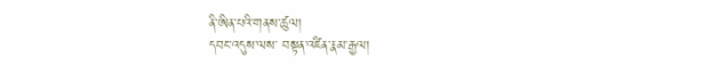ནི་ཨིན་པའི་གནས་ཚུལ།
དབང་འདུས་ལས་ བསྟན་འཛིན་རྣམ་རྒྱལ།